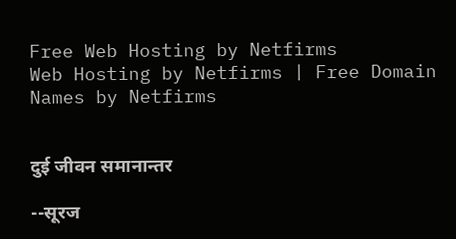Free Web Hosting by Netfirms
Web Hosting by Netfirms | Free Domain Names by Netfirms


दुई जीवन समानान्तर

--सूरज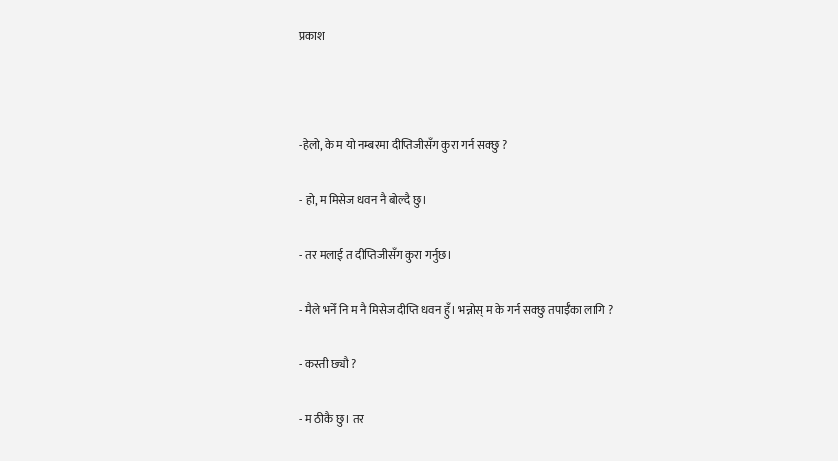प्रकाश



-हेलो, के म यो नम्बरमा दीप्तिजीसँग कुरा गर्न सक्छु ?

- हो, म मिसेज धवन नै बोल्दै छु।

- तर मलाई त दीप्तिजीसँग कुरा गर्नुछ।

- मैले भनेँ नि म नै मिसेज दीप्ति धवन हुँ। भन्नोस् म के गर्न सक्छु तपाईँका लागि ?

- कस्ती छ्यौ ?

- म ठीकै छु। तर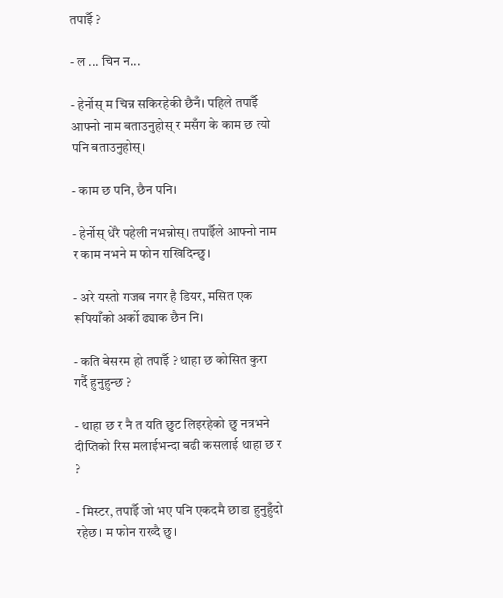तपाईँ ?

- ल ... चिन न...

- हेर्नोस् म चिन्न सकिरहेकी छैनँ। पहिले तपाईँ आफ्नो नाम बताउनुहोस् र मसँग के काम छ त्यो पनि बताउनुहोस्।

- काम छ पनि, छैन पनि।

- हेर्नोस् धेरै पहेली नभन्नोस्। तपाईँले आफ्नो नाम र काम नभने म फोन राखिदिन्छु।

- अरे यस्तो गजब नगर है डियर, मसित एक रूपियाँको अर्को ढ्याक छैन नि।

- कति बेसरम हो तपाईँ ? थाहा छ कोसित कुरा गर्दै हुनुहुन्छ ?

- थाहा छ र नै त यति छुट लिइरहेको छु नत्रभने दीप्तिको रिस मलाईभन्दा बढी कसलाई थाहा छ र ?

- मिस्टर, तपाईँ जो भए पनि एकदमै छाडा हुनुहुँदो रहेछ। म फोन राख्दै छु।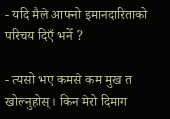- यदि मैले आफ्नो इमानदारिताको परिचय दिएँ भनेँ ?

- त्यसो भए कमसे कम मुख त खोल्नुहोस्। किन मेरो दिमाग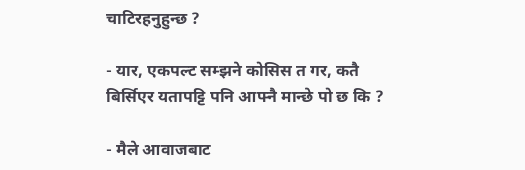चाटिरहनुहुन्छ ?

- यार, एकपल्ट सम्झने कोसिस त गर, कतै बिर्सिएर यतापट्टि पनि आफ्नै मान्छे पो छ कि ?

- मैले आवाजबाट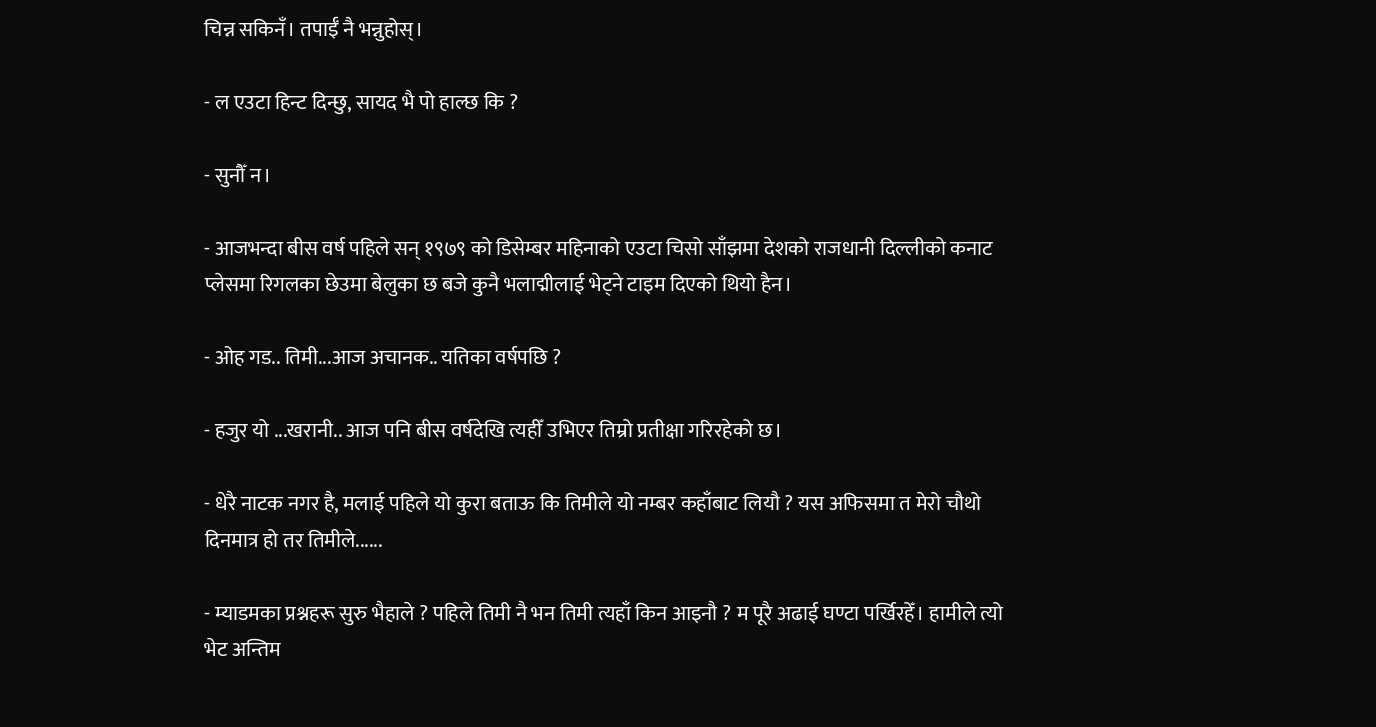चिन्न सकिनँ। तपाईँ नै भन्नुहोस्।

- ल एउटा हिन्ट दिन्छु, सायद भै पो हाल्छ कि ?

- सुनौँ न।

- आजभन्दा बीस वर्ष पहिले सन् १९७९ को डिसेम्बर महिनाको एउटा चिसो साँझमा देशको राजधानी दिल्लीको कनाट प्लेसमा रिगलका छेउमा बेलुका छ बजे कुनै भलाद्मीलाई भेट्ने टाइम दिएको थियो हैन।

- ओह गड.. तिमी...आज अचानक.. यतिका वर्षपछि ?

- हजुर यो ...खरानी.. आज पनि बीस वर्षदेखि त्यहीँ उभिएर तिम्रो प्रतीक्षा गरिरहेको छ।

- धेरै नाटक नगर है, मलाई पहिले यो कुरा बताऊ कि तिमीले यो नम्बर कहाँबाट लियौ ? यस अफिसमा त मेरो चौथो दिनमात्र हो तर तिमीले......

- म्याडमका प्रश्नहरू सुरु भैहाले ? पहिले तिमी नै भन तिमी त्यहाँ किन आइनौ ? म पूरै अढाई घण्टा पर्खिरहेँ। हामीले त्यो भेट अन्तिम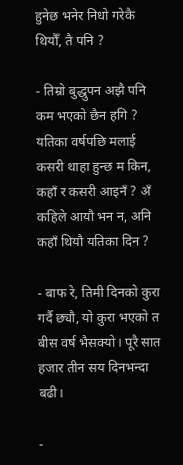हुनेछ भनेर निधो गरेकै थियौँ, तै पनि ?

- तिम्रो बुद्धुपन अझै पनि कम भएको छैन हगि ? यतिका वर्षपछि मलाई कसरी थाहा हुन्छ म किन, कहाँ र कसरी आइनँ ? अँ कहिले आयौ भन न, अनि कहाँ थियौ यतिका दिन ?

- बाफ रे, तिमी दिनको कुरा गर्दै छ्यौ, यो कुरा भएको त बीस वर्ष भैसक्यो। पूरै सात हजार तीन सय दिनभन्दा बढी।

-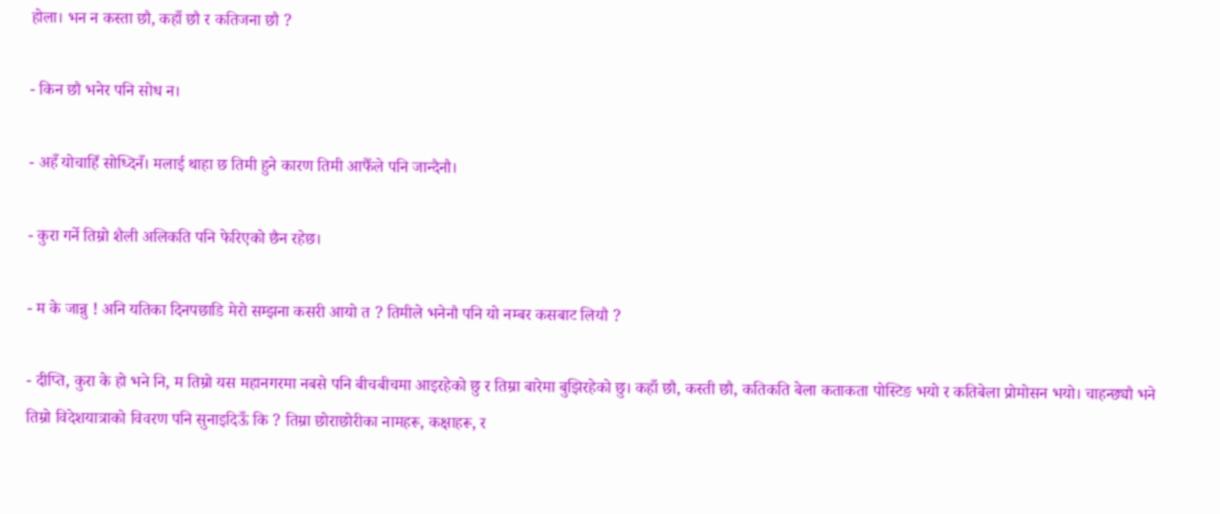होला। भन न कस्ता छौ, कहाँ छौ र कतिजना छौ ?

- किन छौ भनेर पनि सोध न।

- अहँ योचाहिँ सोध्दिनँ। मलाई थाहा छ तिमी हुने कारण तिमी आफैँले पनि जान्दैनौ।

- कुरा गर्ने तिम्रो शैली अलिकति पनि फेरिएको छैन रहेछ।

- म के जान्नु ! अनि यतिका दिनपछाडि मेरो सम्झना कसरी आयो त ? तिमीले भनेनौ पनि यो नम्बर कसबाट लियौ ?

- दीप्ति, कुरा के हो भने नि, म तिम्रो यस महानगरमा नबसे पनि बीचबीचमा आइरहेको छु र तिम्रा बारेमा बुझिरहेको छु। कहाँ छौ, कस्ती छौ, कतिकति बेला कताकता पोस्टिङ भयो र कतिबेला प्रोमोसन भयो। चाहन्छ्यौ भने तिम्रो विदेशयात्राको विवरण पनि सुनाइदिऊँ कि ? तिम्रा छोराछोरीका नामहरू, कक्षाहरू, र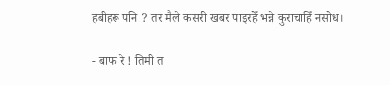हबीहरू पनि ? तर मैले कसरी खबर पाइरहेँ भन्ने कुराचाहिँ नसोध।

- बाफ रे ! तिमी त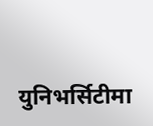युनिभर्सिटीमा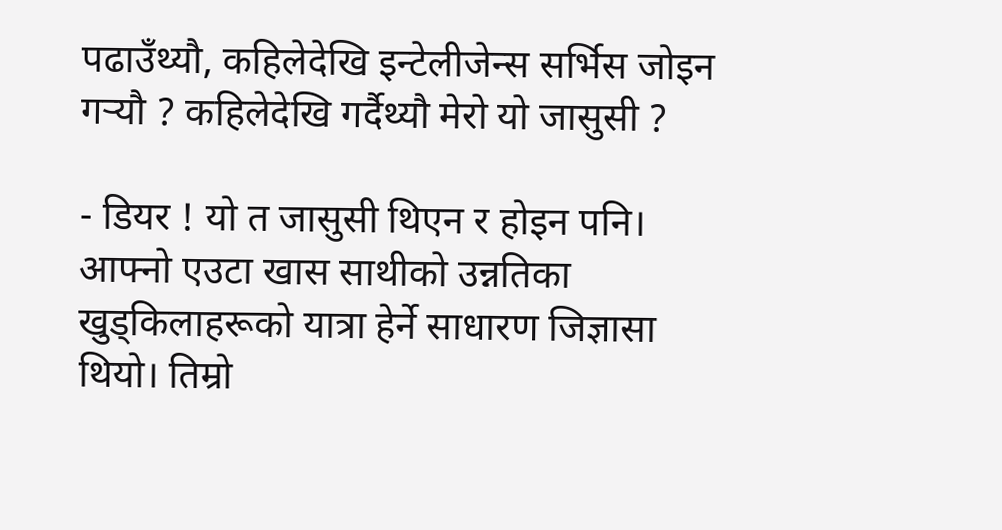पढाउँथ्यौ, कहिलेदेखि इन्टेलीजेन्स सर्भिस जोइन गर्‍यौ ? कहिलेदेखि गर्दैथ्यौ मेरो यो जासुसी ?

- डियर ! यो त जासुसी थिएन र होइन पनि। आफ्नो एउटा खास साथीको उन्नतिका खुड्‌किलाहरूको यात्रा हेर्ने साधारण जिज्ञासा थियो। तिम्रो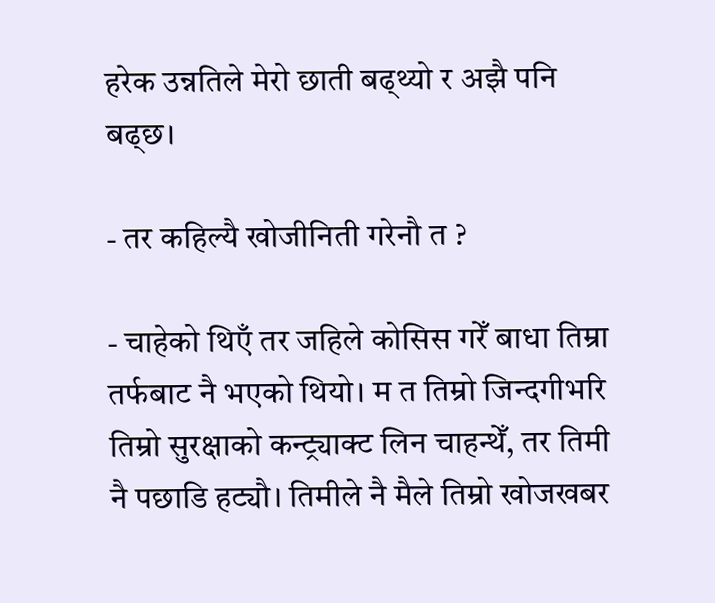हरेक उन्नतिले मेरो छाती बढ्थ्यो र अझै पनि बढ्छ।

- तर कहिल्यै खोजीनिती गरेनौ त ?

- चाहेको थिएँ तर जहिले कोसिस गरेँ बाधा तिम्रा तर्फबाट नै भएको थियो। म त तिम्रो जिन्दगीभरि तिम्रो सुरक्षाको कन्ट्र्याक्ट लिन चाहन्थेँ, तर तिमी नै पछाडि हट्यौ। तिमीले नै मैले तिम्रो खोजखबर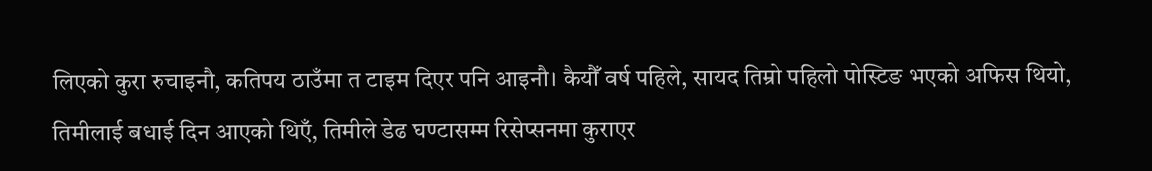लिएको कुरा रुचाइनौ, कतिपय ठाउँमा त टाइम दिएर पनि आइनौ। कैयौँ वर्ष पहिले, सायद तिम्रो पहिलो पोस्टिङ भएको अफिस थियो, तिमीलाई बधाई दिन आएको थिएँ, तिमीले डेढ घण्टासम्म रिसेप्सनमा कुराएर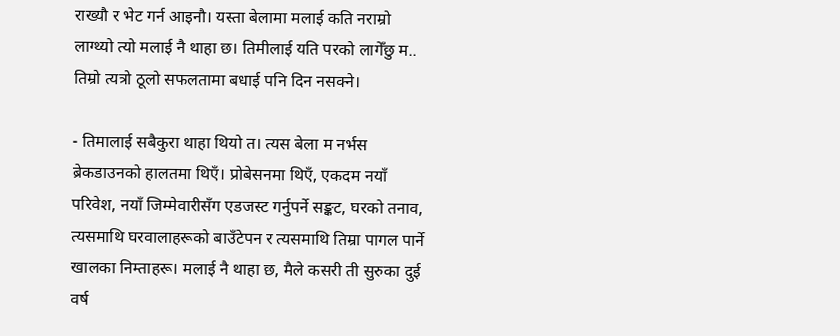राख्यौ र भेट गर्न आइनौ। यस्ता बेलामा मलाई कति नराम्रो लाग्थ्यो त्यो मलाई नै थाहा छ। तिमीलाई यति परको लागेँछु म.. तिम्रो त्यत्रो ठूलो सफलतामा बधाई पनि दिन नसक्ने।

- तिमालाई सबैकुरा थाहा थियो त। त्यस बेला म नर्भस ब्रेकडाउनको हालतमा थिएँ। प्रोबेसनमा थिएँ, एकदम नयाँ परिवेश, नयाँ जिम्मेवारीसँग एडजस्ट गर्नुपर्ने सङ्कट, घरको तनाव, त्यसमाथि घरवालाहरूको बाउँटेपन र त्यसमाथि तिम्रा पागल पार्ने खालका निम्ताहरू। मलाई नै थाहा छ, मैले कसरी ती सुरुका दुई वर्ष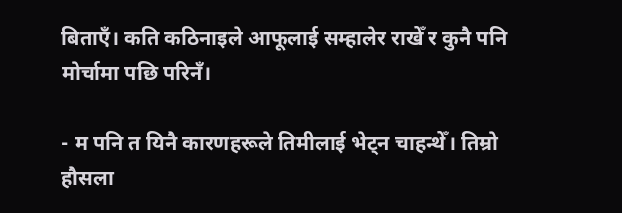बिताएँ। कति कठिनाइले आफूलाई सम्हालेर राखेँ र कुनै पनि मोर्चामा पछि परिनँ।

- म पनि त यिनै कारणहरूले तिमीलाई भेट्न चाहन्थेँ। तिम्रो हौसला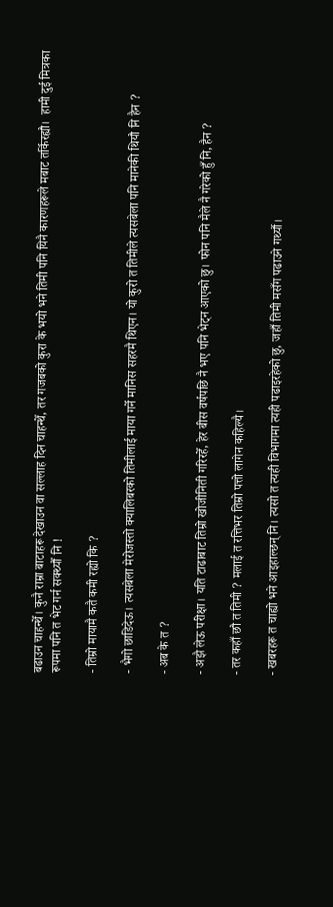बढाउन चाहन्थेँ। कुनै राम्रा बाटाहरू देखाउन वा सल्लाह दिन चाहन्थेँ, तर गजबको कुरा के भयो भने तिमी पनि यिनै कारणहरूले मबाट तर्किरह्यौ।  हामी दुई मित्रका रूपमा पनि त भेट गर्न सक्थ्यौँ नि !

- तिम्रो मायामै कतै कमी रह्यो कि ?

- भैगो छाडिदेऊ। त्यसबेला मेरोजस्तो क्यालिबरको तिमीलाई माया गर्ने मानिस सहरमै थिएन। यो कुरो त तिमीले त्यसबेला पनि मानेकी थियौ नि हैन ?

- अब के त ?

- अझै लेऊ परीक्षा। यति टाढाबाट तिम्रो खोजीनिती गरिरहेँ, हेर बीस वर्षपछि नै भए पनि भेट्न आएको छु। फोन पनि मैले नै गरेको हुँ नि, हैन ?

- तर कहाँ छौ त तिमी ? मलाई त रत्तिभर तिम्रो पत्तो लागेन कहिल्यै।

- खबरहरू त चाह्यो भने आइहाल्छन् नि। त्यसो त त्यही विभागमा त्यही पढाइरहेको छु, जहाँ तिमी मसँग पढाउने गर्थ्यौ।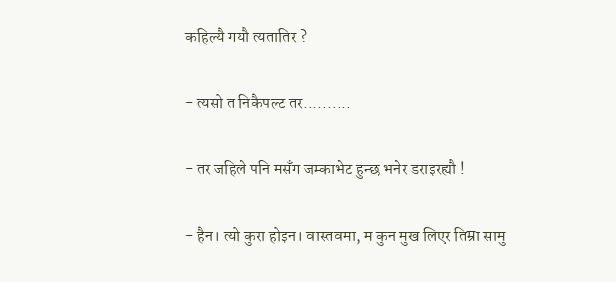कहिल्यै गयौ त्यतातिर ?

- त्यसो त निकैपल्ट तर..........

- तर जहिले पनि मसँग जम्काभेट हुन्छ भनेर डराइरह्यौ !

- हैन। त्यो कुरा होइन। वास्तवमा, म कुन मुख लिएर तिम्रा सामु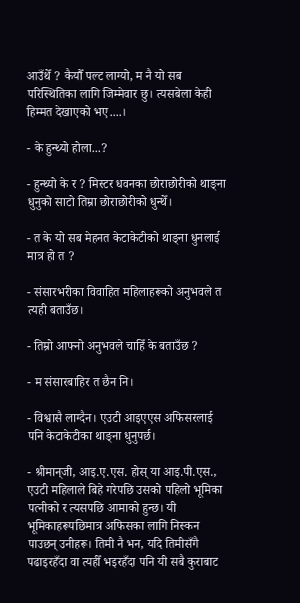आउँथेँ ? कैयौँ पल्ट लाग्यो, म नै यो सब परिस्थितिका लागि जिम्मेवार छु। त्यसबेला केही हिम्मत देखाएको भए....।

- के हुन्थ्यो होला...?

- हुन्थ्यो के र ? मिस्टर धवनका छोराछोरीको थाङ्ना धुनुको साटो तिम्रा छोराछोरीको धुन्थेँ।

- त के यो सब मेहनत केटाकेटीको थाङ्ना धुनलाई मात्र हो त ?

- संसारभरीका विवाहित महिलाहरूको अनुभवले त त्यही बताउँछ।

- तिम्रो आफ्नो अनुभवले चाहिँ के बताउँछ ?

- म संसारबाहिर त छैन नि।

- विश्वासै लाग्दैन। एउटी आइएएस अफिसरलाई पनि केटाकेटीका थाङ्ना धुनुपर्छ।

- श्रीमान्‌जी, आइ.ए.एस. होस् या आइ.पी.एस., एउटी महिलाले बिहे गरेपछि उसको पहिलो भूमिका पत्‍नीको र त्यसपछि आमाको हुन्छ। यी भूमिकाहरूपछिमात्र अफिसका लागि निस्कन पाउछन् उनीहरू। तिमी नै भन, यदि तिमीसँगै पढाइरहँदा वा त्यहीँ भइरहँदा पनि यी सबै कुराबाट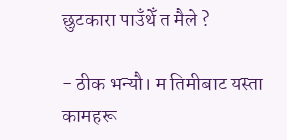छुटकारा पाउँथेँ त मैले ?

- ठीक भन्यौ। म तिमीबाट यस्ता कामहरू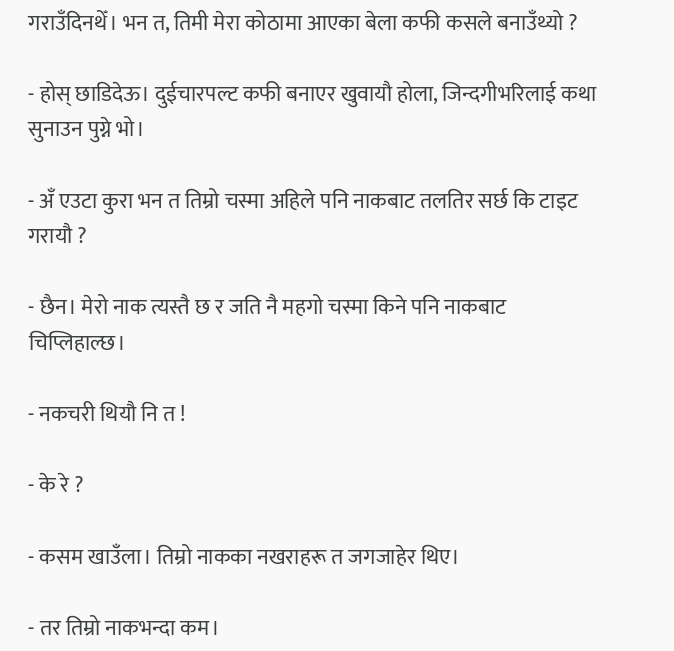गराउँदिनथेँ। भन त, तिमी मेरा कोठामा आएका बेला कफी कसले बनाउँथ्यो ?

- होस् छाडिदेऊ। दुईचारपल्ट कफी बनाएर खुवायौ होला, जिन्दगीभरिलाई कथा सुनाउन पुग्ने भो।

- अँ एउटा कुरा भन त तिम्रो चस्मा अहिले पनि नाकबाट तलतिर सर्छ कि टाइट गरायौ ?

- छैन। मेरो नाक त्यस्तै छ र जति नै महगो चस्मा किने पनि नाकबाट चिप्लिहाल्छ।

- नकचरी थियौ नि त !

- के रे ?

- कसम खाउँला। तिम्रो नाकका नखराहरू त जगजाहेर थिए।

- तर तिम्रो नाकभन्दा कम।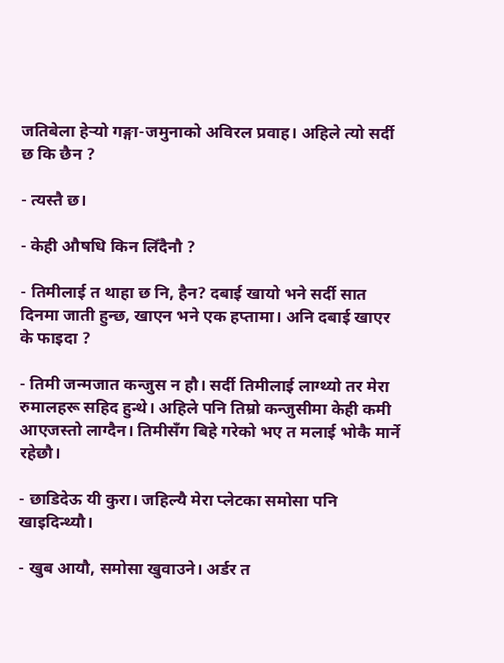जतिबेला हेर्‍यो गङ्गा-जमुनाको अविरल प्रवाह। अहिले त्यो सर्दी छ कि छैन ?

- त्यस्तै छ।

- केही औषधि किन लिँदैनौ ?

- तिमीलाई त थाहा छ नि, हैन? दबाई खायो भने सर्दी सात दिनमा जाती हुन्छ, खाएन भने एक हप्तामा। अनि दबाई खाएर के फाइदा ?

- तिमी जन्मजात कन्जुस न हौ। सर्दी तिमीलाई लाग्थ्यो तर मेरा रुमालहरू सहिद हुन्थे। अहिले पनि तिम्रो कन्जुसीमा केही कमी आएजस्तो लाग्दैन। तिमीसँग बिहे गरेको भए त मलाई भोकै मार्ने रहेछौ।

- छाडिदेऊ यी कुरा। जहिल्यै मेरा प्लेटका समोसा पनि खाइदिन्थ्यौ।

- खुब आयौ, समोसा खुवाउने। अर्डर त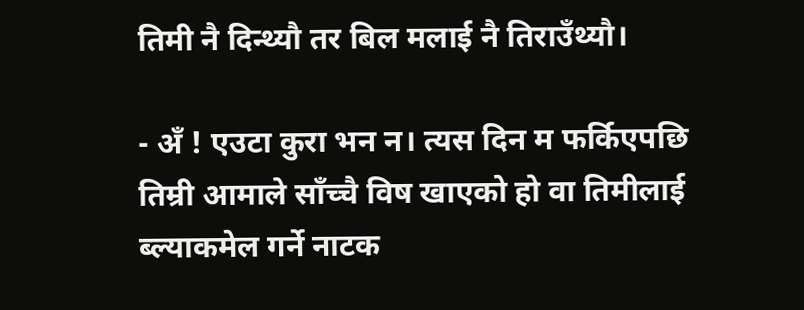तिमी नै दिन्थ्यौ तर बिल मलाई नै तिराउँथ्यौ।

- अँ ! एउटा कुरा भन न। त्यस दिन म फर्किएपछि तिम्री आमाले साँच्चै विष खाएको हो वा तिमीलाई ब्ल्याकमेल गर्ने नाटक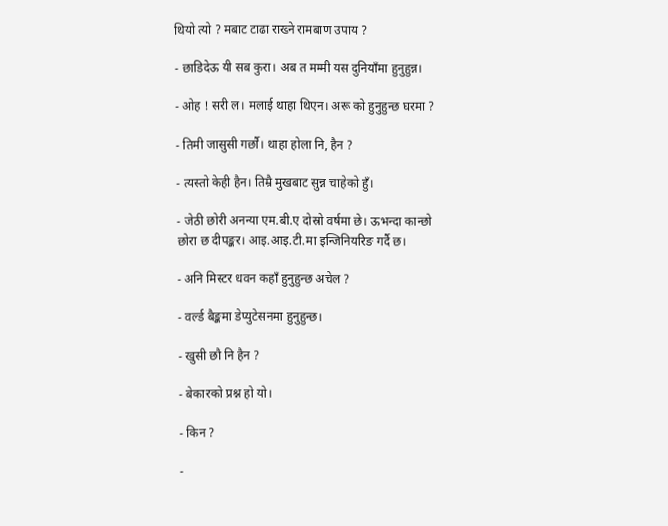थियो त्यो ? मबाट टाढा राख्‍ने रामबाण उपाय ?

- छाडिदेऊ यी सब कुरा। अब त मम्मी यस दुनियाँमा हुनुहुन्न।

- ओह ! सरी ल। मलाई थाहा थिएन। अरू को हुनुहुन्छ घरमा ?

- तिमी जासुसी गर्छौ। थाहा होला नि, हैन ?

- त्यस्तो केही हैन। तिम्रै मुखबाट सुन्न चाहेको हुँ।

- जेठी छोरी अनन्या एम.बी.ए दोस्रो वर्षमा छे। ऊभन्दा कान्छो छोरा छ दीपङ्कर। आइ.आइ.टी.मा इन्जिनियरिङ गर्दै छ।

- अनि मिस्टर धवन कहाँ हुनुहुन्छ अचेल ?

- वर्ल्ड बैङ्कमा डेप्युटेसनमा हुनुहुन्छ।

- खुसी छौ नि हैन ?

- बेकारको प्रश्न हो यो।

- किन ?

-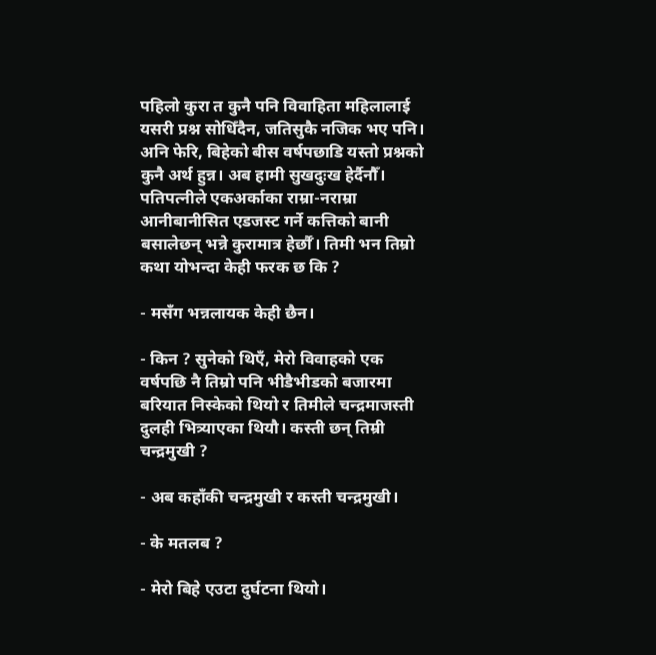पहिलो कुरा त कुनै पनि विवाहिता महिलालाई यसरी प्रश्न सोधिँदैन, जतिसुकै नजिक भए पनि। अनि फेरि, बिहेको बीस वर्षपछाडि यस्तो प्रश्नको कुनै अर्थ हुन्न। अब हामी सुखदुःख हेर्दैनौँ। पतिपत्‍नीले एकअर्काका राम्रा-नराम्रा आनीबानीसित एडजस्ट गर्ने कत्तिको बानी बसालेछन् भन्ने कुरामात्र हेर्छौँ। तिमी भन तिम्रो कथा योभन्दा केही फरक छ कि ?

- मसँग भन्नलायक केही छैन।

- किन ? सुनेको थिएँ, मेरो विवाहको एक वर्षपछि नै तिम्रो पनि भीडैभीडको बजारमा बरियात निस्केको थियो र तिमीले चन्द्रमाजस्ती दुलही भित्र्याएका थियौ। कस्ती छन् तिम्री चन्द्रमुखी ?

- अब कहाँकी चन्द्रमुखी र कस्ती चन्द्रमुखी।

- के मतलब ?

- मेरो बिहे एउटा दुर्घटना थियो।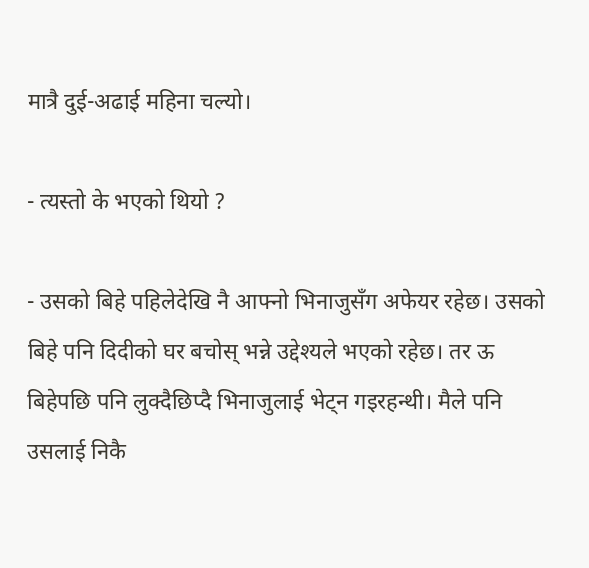मात्रै दुई-अढाई महिना चल्यो।

- त्यस्तो के भएको थियो ?

- उसको बिहे पहिलेदेखि नै आफ्नो भिनाजुसँग अफेयर रहेछ। उसको बिहे पनि दिदीको घर बचोस् भन्ने उद्देश्यले भएको रहेछ। तर ऊ बिहेपछि पनि लुक्दैछिप्दै भिनाजुलाई भेट्न गइरहन्थी। मैले पनि उसलाई निकै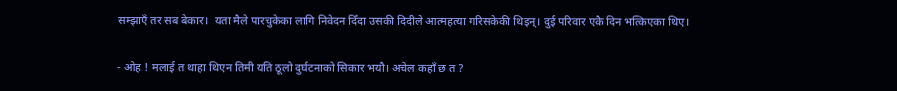सम्झाएँ तर सब बेकार।  यता मैले पारचुकेका लागि निवेदन दिँदा उसकी दिदीले आत्महत्या गरिसकेकी थिइन्। दुई परिवार एकै दिन भत्किएका थिए।

- ओह ! मलाई त थाहा थिएन तिमी यति ठूलो दुर्घटनाको सिकार भयौ। अचेल कहाँ छ त ?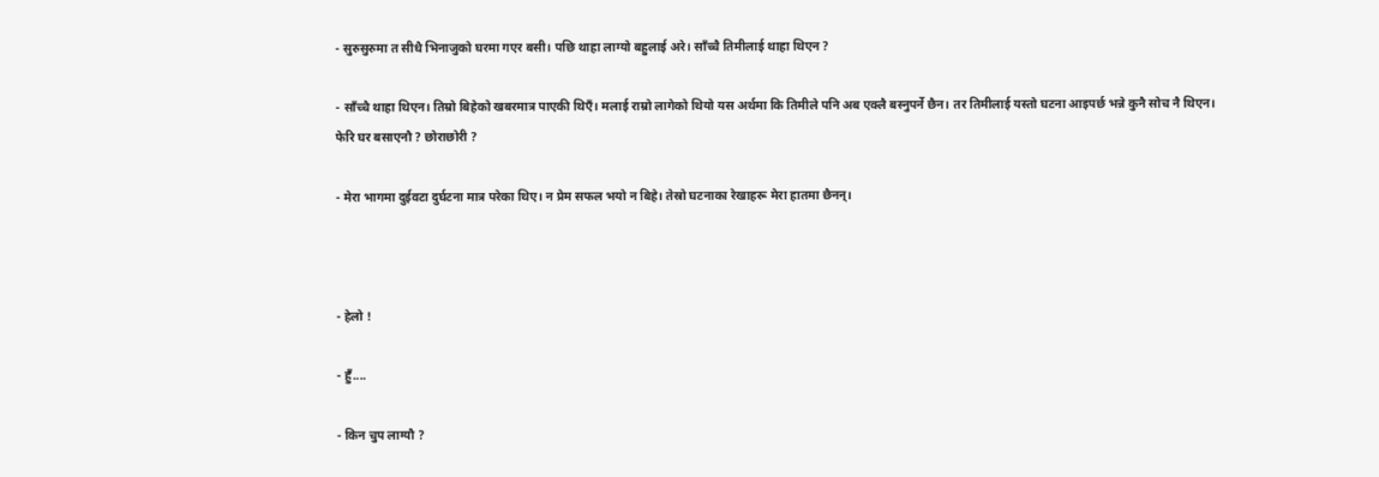- सुरुसुरुमा त सीधै भिनाजुको घरमा गएर बसी। पछि थाहा लाग्यो बहुलाई अरे। साँच्चै तिमीलाई थाहा थिएन ?

- साँच्चै थाहा थिएन। तिम्रो बिहेको खबरमात्र पाएकी थिएँ। मलाई राम्रो लागेको थियो यस अर्थमा कि तिमीले पनि अब एक्लै बस्नुपर्ने छैन। तर तिमीलाई यस्तो घटना आइपर्छ भन्ने कुनै सोच नै थिएन। फेरि घर बसाएनौ ? छोराछोरी ?

- मेरा भागमा दुईवटा दुर्घटना मात्र परेका थिए। न प्रेम सफल भयो न बिहे। तेस्रो घटनाका रेखाहरू मेरा हातमा छैनन्।



- हेलो !

- हुँ....

- किन चुप लाग्यौ ?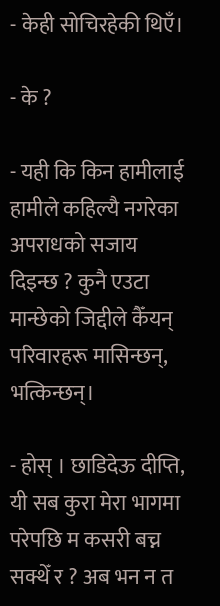- केही सोचिरहेकी थिएँ।

- के ?

- यही कि किन हामीलाई हामीले कहिल्यै नगरेका अपराधको सजाय दिइन्छ ? कुनै एउटा मान्छेको जिद्दीले कैँयन् परिवारहरू मासिन्छन्, भत्किन्छन्।

- होस् । छाडिदेऊ दीप्ति, यी सब कुरा मेरा भागमा परेपछि म कसरी बच्न सक्थेँ र ? अब भन न त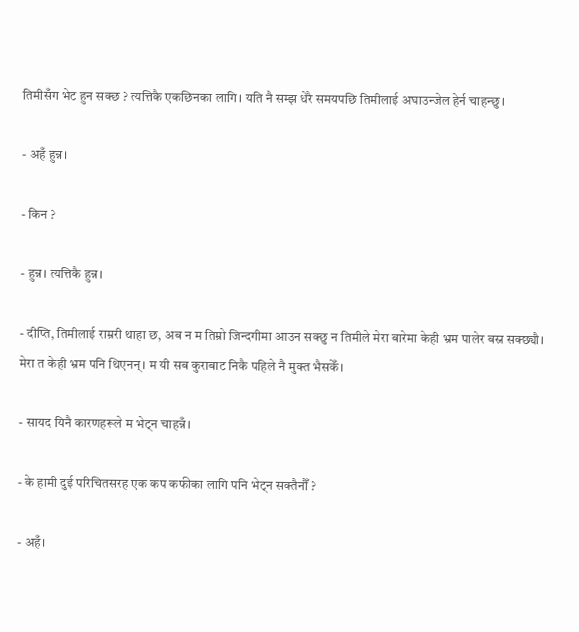तिमीसँग भेट हुन सक्छ ? त्यत्तिकै एकछिनका लागि। यति नै सम्झ धेरै समयपछि तिमीलाई अघाउन्जेल हेर्न चाहन्छु।

- अहँ हुन्न।

- किन ?

- हुन्न। त्यत्तिकै हुन्न।

- दीप्ति, तिमीलाई राम्ररी थाहा छ, अब न म तिम्रो जिन्दगीमा आउन सक्छु न तिमीले मेरा बारेमा केही भ्रम पालेर बस्न सक्छ्यौ। मेरा त केही भ्रम पनि थिएनन्। म यी सब कुराबाट निकै पहिले नै मुक्त भैसकेँ।

- सायद यिनै कारणहरूले म भेट्न चाहन्नँ।

- के हामी दुई परिचितसरह एक कप कफीका लागि पनि भेट्न सक्तैनौँ ?

- अहँ।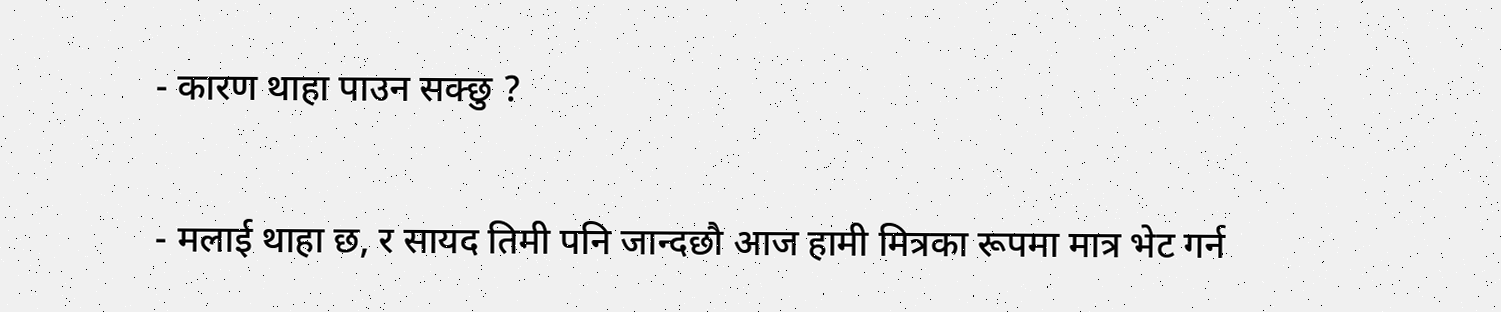- कारण थाहा पाउन सक्छु ?

- मलाई थाहा छ, र सायद तिमी पनि जान्दछौ आज हामी मित्रका रूपमा मात्र भेट गर्न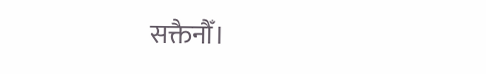सक्तैनौँ।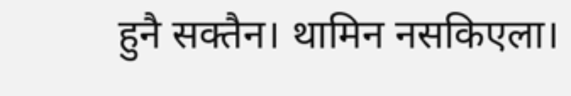हुनै सक्तैन। थामिन नसकिएला।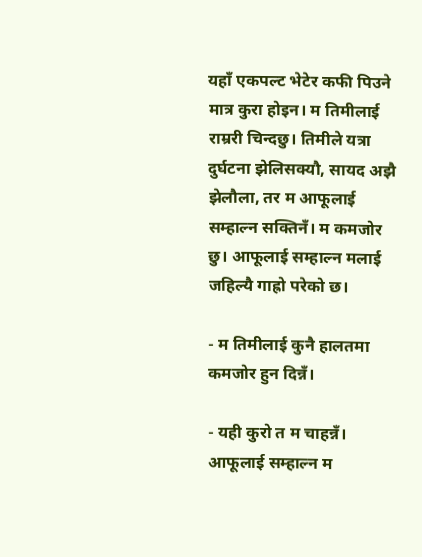यहाँ एकपल्ट भेटेर कफी पिउने मात्र कुरा होइन। म तिमीलाई राम्ररी चिन्दछु। तिमीले यत्रा दुर्घटना झेलिसक्यौ, सायद अझै झेलौला, तर म आफूलाई सम्हाल्न सक्तिनँ। म कमजोर छु। आफूलाई सम्हाल्न मलाई जहिल्यै गाह्रो परेको छ।

- म तिमीलाई कुनै हालतमा कमजोर हुन दिन्नँ।

- यही कुरो त म चाहन्नँ। आफूलाई सम्हाल्न म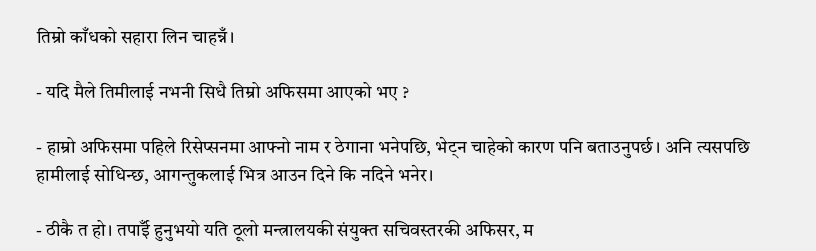तिम्रो काँधको सहारा लिन चाहन्नँ।

- यदि मैले तिमीलाई नभनी सिधै तिम्रो अफिसमा आएको भए ?

- हाम्रो अफिसमा पहिले रिसेप्सनमा आफ्नो नाम र ठेगाना भनेपछि, भेट्न चाहेको कारण पनि बताउनुपर्छ। अनि त्यसपछि हामीलाई सोधिन्छ, आगन्तुकलाई भित्र आउन दिने कि नदिने भनेर।

- ठीकै त हो। तपाईँ हुनुभयो यति ठूलो मन्त्रालयकी संयुक्त सचिवस्तरकी अफिसर, म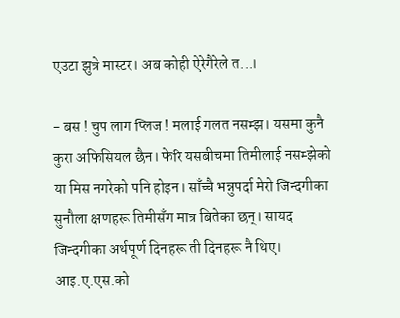एउटा झुत्रे मास्टर। अब कोही ऐरेगैरेले त...।

- बस ! चुप लाग प्लिज ! मलाई गलत नसम्झ। यसमा कुनै कुरा अफिसियल छैन। फेरि यसबीचमा तिमीलाई नसम्झेको या मिस नगरेको पनि होइन। साँच्चै भन्नुपर्दा मेरो जिन्दगीका सुनौला क्षणहरू तिमीसँग मात्र बितेका छन्। सायद जिन्दगीका अर्थपूर्ण दिनहरू ती दिनहरू नै थिए। आइ.ए.एस.को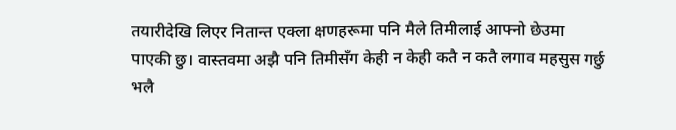तयारीदेखि लिएर नितान्त एक्ला क्षणहरूमा पनि मैले तिमीलाई आफ्नो छेउमा पाएकी छु। वास्तवमा अझै पनि तिमीसँग केही न केही कतै न कतै लगाव महसुस गर्छु भलै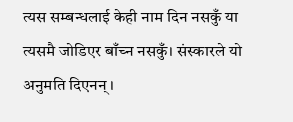त्यस सम्बन्धलाई केही नाम दिन नसकुँ या त्यसमै जोडिएर बाँच्न नसकुँ। संस्कारले यो अनुमति दिएनन्।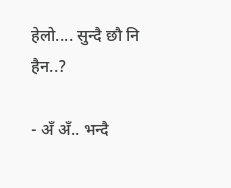हेलो.... सुन्दै छौ नि हैन..?

- अँ अँ.. भन्दै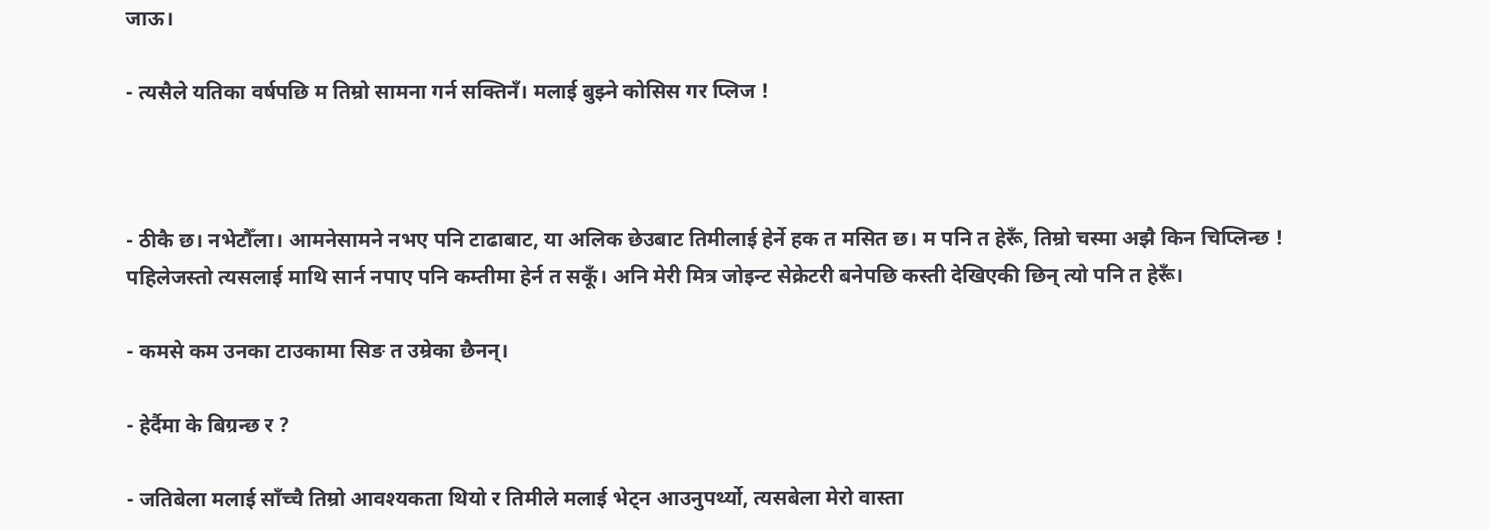जाऊ।

- त्यसैले यतिका वर्षपछि म तिम्रो सामना गर्न सक्तिनँ। मलाई बुझ्ने कोसिस गर प्लिज !



- ठीकै छ। नभेटौँला। आमनेसामने नभए पनि टाढाबाट, या अलिक छेउबाट तिमीलाई हेर्ने हक त मसित छ। म पनि त हेरूँ, तिम्रो चस्मा अझै किन चिप्लिन्छ ! पहिलेजस्तो त्यसलाई माथि सार्न नपाए पनि कम्तीमा हेर्न त सकूँ। अनि मेरी मित्र जोइन्ट सेक्रेटरी बनेपछि कस्ती देखिएकी छिन् त्यो पनि त हेरूँ।

- कमसे कम उनका टाउकामा सिङ त उम्रेका छैनन्।

- हेर्दैमा के बिग्रन्छ र ?

- जतिबेला मलाई साँच्चै तिम्रो आवश्यकता थियो र तिमीले मलाई भेट्न आउनुपर्थ्यो, त्यसबेला मेरो वास्ता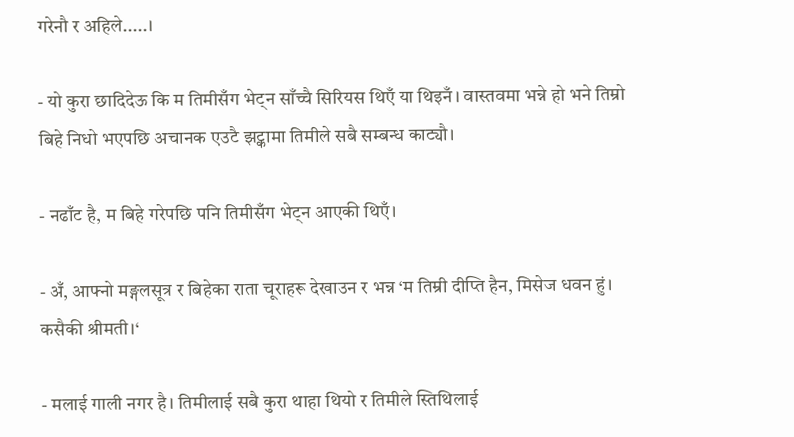गरेनौ र अहिले.....।

- यो कुरा छादिदेऊ कि म तिमीसँग भेट्न साँच्चै सिरियस थिएँ या थिइनँ। वास्तवमा भन्ने हो भने तिम्रो बिहे निधो भएपछि अचानक एउटै झट्कामा तिमीले सबै सम्बन्ध काट्यौ।

- नढाँट है, म बिहे गरेपछि पनि तिमीसँग भेट्न आएकी थिएँ।

- अँ, आफ्नो मङ्गलसूत्र र बिहेका राता चूराहरू देखाउन र भन्न ‘म तिम्री दीप्ति हैन, मिसेज धवन हुं। कसैकी श्रीमती।‘

- मलाई गाली नगर है। तिमीलाई सबै कुरा थाहा थियो र तिमीले स्तिथिलाई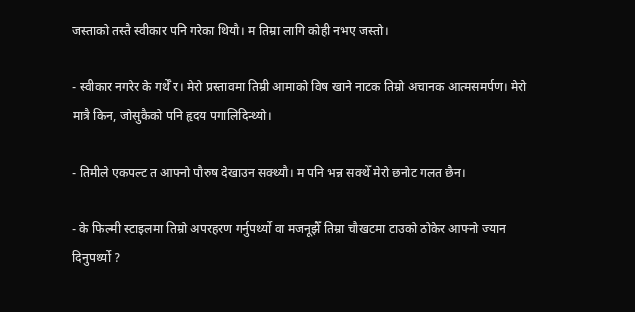जस्ताको तस्तै स्वीकार पनि गरेका थियौ। म तिम्रा लागि कोही नभए जस्तो।

- स्वीकार नगरेर के गर्थेँ र। मेरो प्रस्तावमा तिम्री आमाको विष खाने नाटक तिम्रो अचानक आत्मसमर्पण। मेरो मात्रै किन, जोसुकैको पनि हृदय पगालिदिन्थ्यो।

- तिमीले एकपल्ट त आफ्नो पौरुष देखाउन सक्थ्यौ। म पनि भन्न सक्थेँ मेरो छनोट गलत छैन।

- के फिल्मी स्टाइलमा तिम्रो अपरहरण गर्नुपर्थ्यो वा मजनूझैँ तिम्रा चौखटमा टाउको ठोकेर आफ्नो ज्यान दिनुपर्थ्यो ?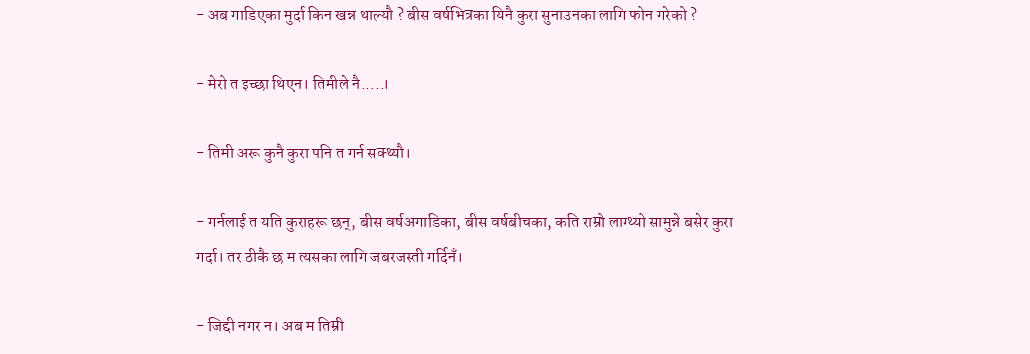- अब गाडिएका मुर्दा किन खन्न थाल्यौ ? बीस वर्षभित्रका यिनै कुरा सुनाउनका लागि फोन गरेको ?

- मेरो त इच्छा थिएन। तिमीले नै.....।

- तिमी अरू कुनै कुरा पनि त गर्न सक्थ्यौ।

- गर्नलाई त यति कुराहरू छन्, बीस वर्षअगाडिका, बीस वर्षबीचका, कति राम्रो लाग्थ्यो सामुन्ने बसेर कुरा गर्दा। तर ठीकै छ म त्यसका लागि जबरजस्ती गर्दिनँ।

- जिद्दी नगर न। अब म तिम्री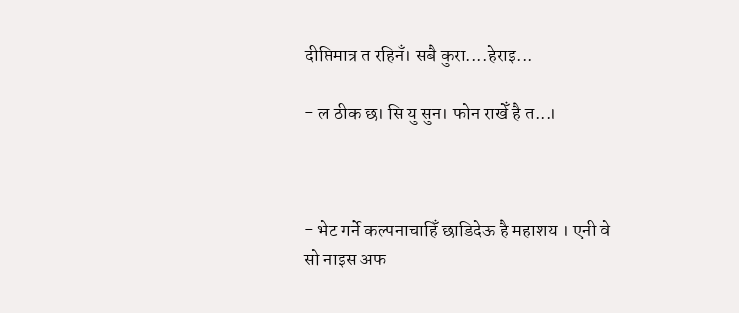दीप्तिमात्र त रहिनँ। सबै कुरा....हेराइ...

- ल ठीक छ। सि यु सुन। फोन राखेँ है त...।



- भेट गर्ने कल्पनाचाहिँ छाडिदेऊ है महाशय । एनी वे सो नाइस अफ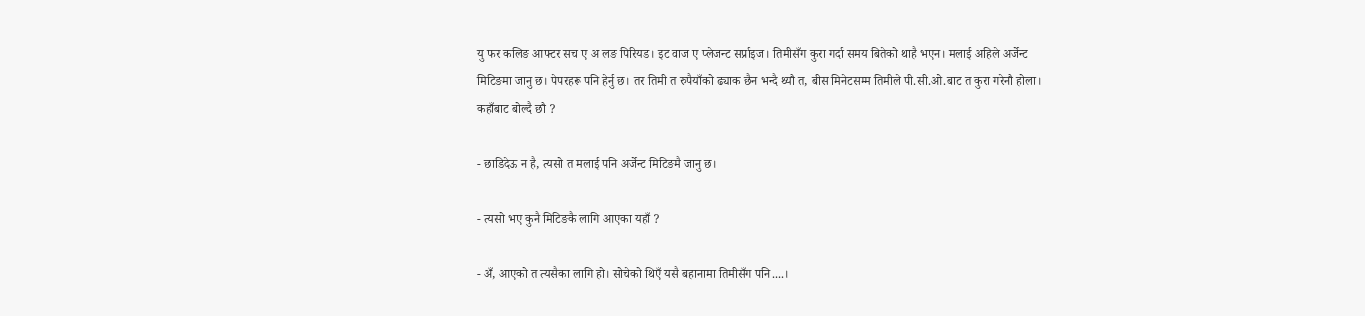यु फर कलिङ आफ्टर सच ए अ लङ पिरियड। इट वाज ए प्लेजन्ट सर्प्राइज। तिमीसँग कुरा गर्दा समय बितेको थाहै भएन। मलाई अहिले अर्जेन्ट मिटिङमा जानु छ। पेपरहरू पनि हेर्नु छ। तर तिमी त रुपैयाँको ढ्याक छैन भन्दै थ्यौ त, बीस मिनेटसम्म तिमीले पी.सी.ओ.बाट त कुरा गरेनौ होला। कहाँबाट बोल्दै छौ ?

- छाडिदेऊ न है, त्यसो त मलाई पनि अर्जेन्ट मिटिङमै जानु छ।

- त्यसो भए कुनै मिटिङकै लागि आएका यहाँ ?

- अँ, आएको त त्यसैका लागि हो। सोचेको थिएँ यसै बहानामा तिमीसँग पनि....।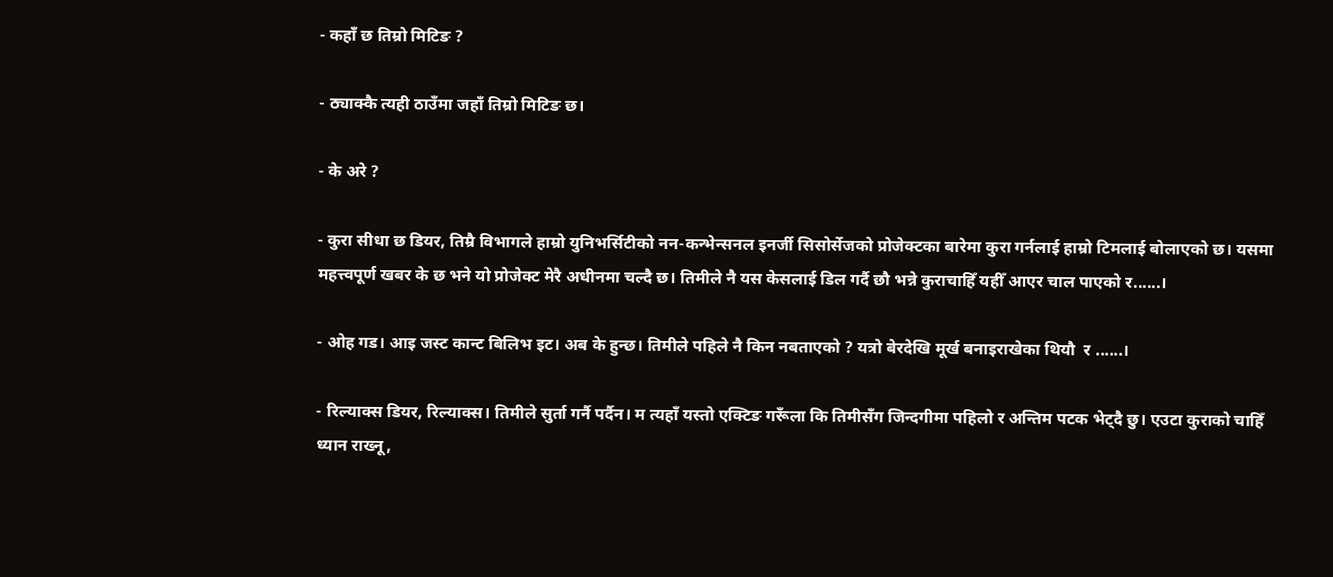- कहाँ छ तिम्रो मिटिङ ?

- ठ्याक्कै त्यही ठाउँमा जहाँ तिम्रो मिटिङ छ।

- के अरे ?

- कुरा सीधा छ डियर, तिम्रै विभागले हाम्रो युनिभर्सिटीको नन-कन्भेन्सनल इनर्जी सिसोर्सेजको प्रोजेक्टका बारेमा कुरा गर्नलाई हाम्रो टिमलाई बोलाएको छ। यसमा महत्त्वपूर्ण खबर के छ भने यो प्रोजेक्ट मेरै अधीनमा चल्दै छ। तिमीले नै यस केसलाई डिल गर्दै छौ भन्ने कुराचाहिँ यहीँ आएर चाल पाएको र......।

- ओह गड। आइ जस्ट कान्ट बिलिभ इट। अब के हुन्छ। तिमीले पहिले नै किन नबताएको ? यत्रो बेरदेखि मूर्ख बनाइराखेका थियौ  र ......।

- रिल्याक्स डियर, रिल्याक्स। तिमीले सुर्ता गर्नै पर्दैन। म त्यहाँ यस्तो एक्टिङ गरूँला कि तिमीसँग जिन्दगीमा पहिलो र अन्तिम पटक भेट्दै छु। एउटा कुराको चाहिँ ध्यान राख्‍नू,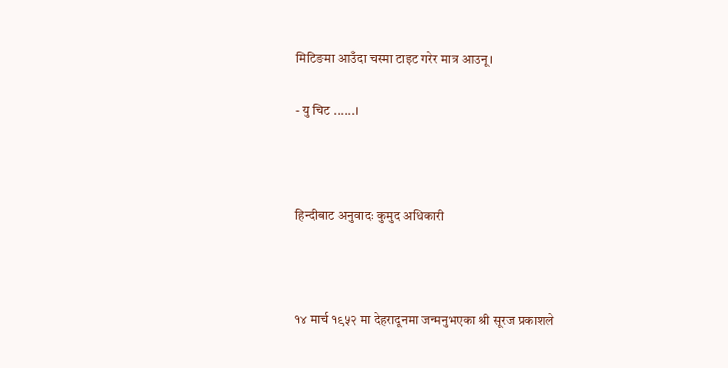मिटिङमा आउँदा चस्मा टाइट गरेर मात्र आउनू।

- यु चिट ......।



हिन्दीबाट अनुवादः कुमुद अधिकारी



१४ मार्च १९५२ मा देहरादूनमा जन्मनुभएका श्री सूरज प्रकाशले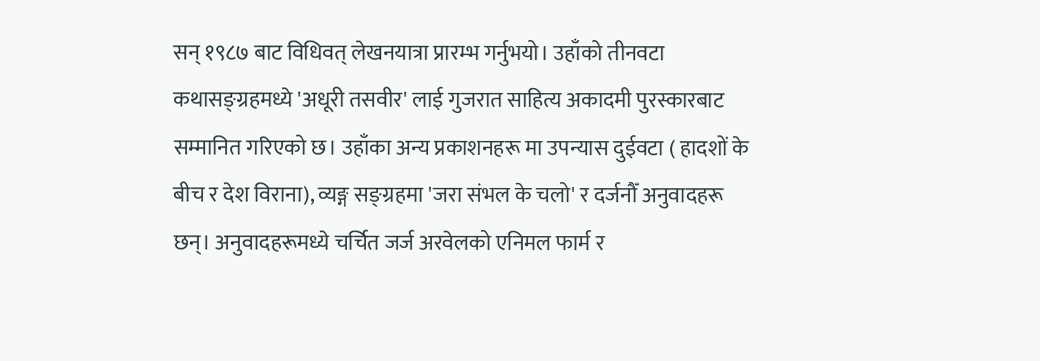सन् १९८७ बाट विधिवत् लेखनयात्रा प्रारम्भ गर्नुभयो। उहाँको तीनवटा कथासङ्ग्रहमध्ये 'अधूरी तसवीर' लाई गुजरात साहित्य अकादमी पुरस्कारबाट सम्मानित गरिएको छ। उहाँका अन्य प्रकाशनहरू मा उपन्यास दुईवटा ( हादशों के बीच र देश विराना), व्यङ्ग सङ्ग्रहमा 'जरा संभल के चलो' र दर्जनौँ अनुवादहरू छन्। अनुवादहरूमध्ये चर्चित जर्ज अरवेलको एनिमल फार्म र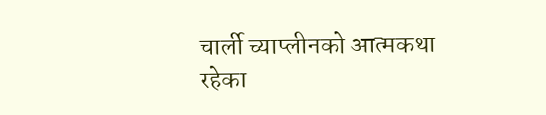चार्ली च्याप्लीनको आत्मकथा रहेका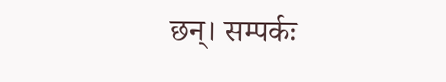छन्। सम्पर्कः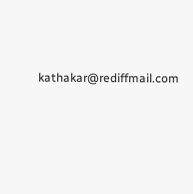kathakar@rediffmail.com